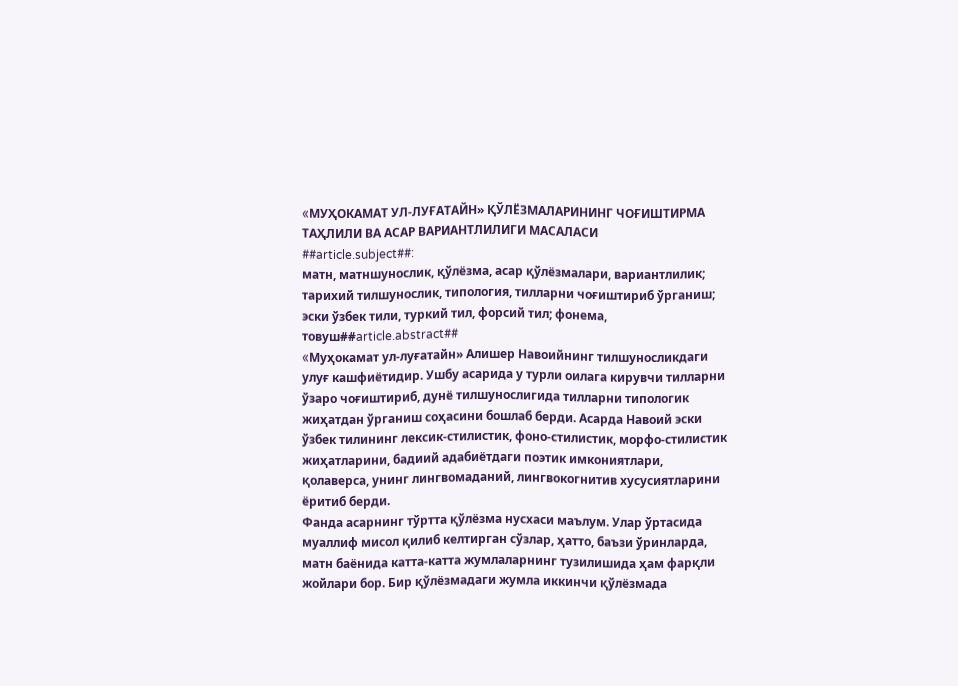«MУҲОКАМАТ УЛ-ЛУҒАТАЙН» ҚЎЛЁЗМАЛАРИНИНГ ЧОҒИШТИРМА ТАҲЛИЛИ ВА АСАР ВАРИАНТЛИЛИГИ МАСАЛАСИ
##article.subject##:
матн, матншунослик, қўлёзма, асар қўлёзмалари, вариантлилик; тарихий тилшунослик, типология, тилларни чоғиштириб ўрганиш; эски ўзбек тили, туркий тил, форсий тил; фонема, товуш##article.abstract##
«Mуҳокамат ул-луғатайн» Алишер Навоийнинг тилшуносликдаги улуғ кашфиётидир. Ушбу асарида у турли оилага кирувчи тилларни ўзаро чоғиштириб, дунё тилшунослигида тилларни типологик жиҳатдан ўрганиш соҳасини бошлаб берди. Асарда Навоий эски ўзбек тилининг лексик-стилистик, фоно-стилистик, морфо-стилистик жиҳатларини, бадиий адабиётдаги поэтик имкониятлари, қолаверса, унинг лингвомаданий, лингвокогнитив хусусиятларини ёритиб берди.
Фанда асарнинг тўртта қўлёзма нусхаси маълум. Улар ўртасида муаллиф мисол қилиб келтирган сўзлар, ҳатто, баъзи ўринларда, матн баёнида катта-катта жумлаларнинг тузилишида ҳам фарқли жойлари бор. Бир қўлёзмадаги жумла иккинчи қўлёзмада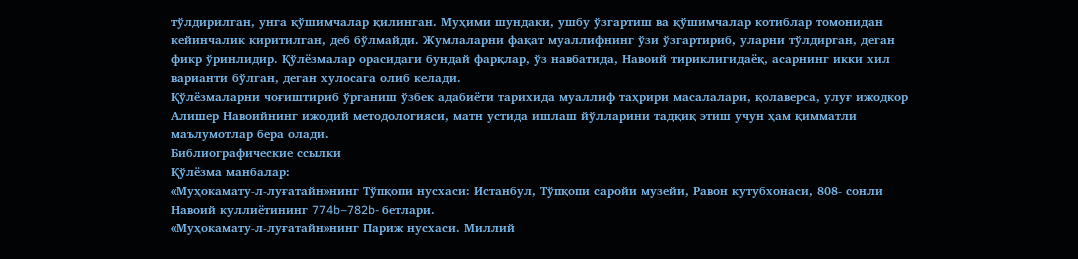тўлдирилган, унга қўшимчалар қилинган. Муҳими шундаки, ушбу ўзгартиш ва қўшимчалар котиблар томонидан кейинчалик киритилган, деб бўлмайди. Жумлаларни фақат муаллифнинг ўзи ўзгартириб, уларни тўлдирган, деган фикр ўринлидир. Қўлёзмалар орасидаги бундай фарқлар, ўз навбатида, Навоий тириклигидаёқ, асарнинг икки хил варианти бўлган, деган хулосага олиб келади.
Қўлёзмаларни чоғиштириб ўрганиш ўзбек адабиёти тарихида муаллиф таҳрири масалалари, қолаверса, улуғ ижодкор Алишер Навоийнинг ижодий методологияси, матн устида ишлаш йўлларини тадқиқ этиш учун ҳам қимматли маълумотлар бера олади.
Библиографические ссылки
Қўлёзма манбалар:
«Муҳокамату-л-луғатайн»нинг Тўпқопи нусхаси: Истанбул, Тўпқопи саройи музейи, Равон кутубхонаси, 808- сонли Навоий куллиётининг 774b–782b- бетлари.
«Муҳокамату-л-луғатайн»нинг Париж нусхаси. Mиллий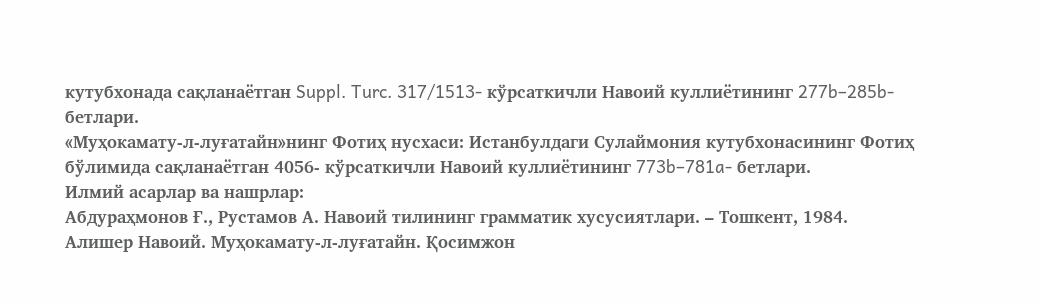кутубхонада сақланаётган Suppl. Turc. 317/1513- кўрсаткичли Навоий куллиётининг 277b–285b- бетлари.
«Муҳокамату-л-луғатайн»нинг Фотиҳ нусхаси: Истанбулдаги Сулаймония кутубхонасининг Фотиҳ бўлимида сақланаётган 4056- кўрсаткичли Навоий куллиётининг 773b–781a- бетлари.
Илмий асарлар ва нашрлар:
Абдураҳмонов Ғ., Рустамов А. Навоий тилининг грамматик хусусиятлари. – Тошкент, 1984.
Алишер Навоий. Муҳокамату-л-луғатайн. Қосимжон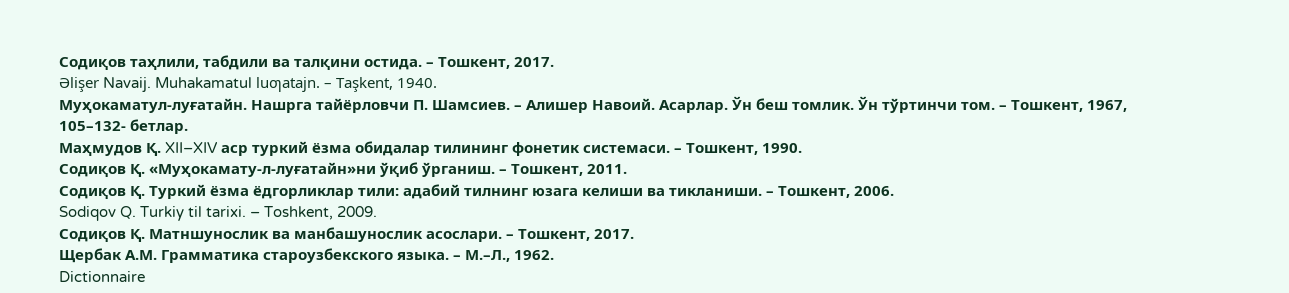Содиқов таҳлили, табдили ва талқини остида. – Тошкент, 2017.
Əlişer Navaij. Muhakamatul luƣatajn. – Taşkent, 1940.
Муҳокаматул-луғатайн. Нашрга тайёрловчи П. Шамсиев. – Алишер Навоий. Асарлар. Ўн беш томлик. Ўн тўртинчи том. – Тошкент, 1967, 105–132- бетлар.
Маҳмудов Қ. XII–XIV аср туркий ёзма обидалар тилининг фонетик системаси. – Тошкент, 1990.
Содиқов Қ. «Муҳокамату-л-луғатайн»ни ўқиб ўрганиш. – Тошкент, 2011.
Содиқов Қ. Туркий ёзма ёдгорликлар тили: адабий тилнинг юзага келиши ва тикланиши. – Тошкент, 2006.
Sodiqov Q. Turkiy til tarixi. – Toshkent, 2009.
Содиқов Қ. Матншунослик ва манбашунослик асослари. – Тошкент, 2017.
Щербак А.М. Грамматика староузбекского языка. – М.–Л., 1962.
Dictionnaire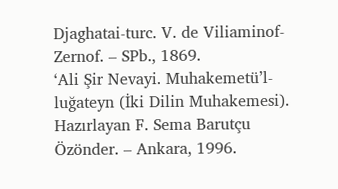Djaghatai-turc. V. de Viliaminof-Zernof. – SPb., 1869.
‘Ali Şir Nevayi. Muhakemetü’l-luğateyn (İki Dilin Muhakemesi). Hazırlayan F. Sema Barutçu Özönder. – Ankara, 1996.